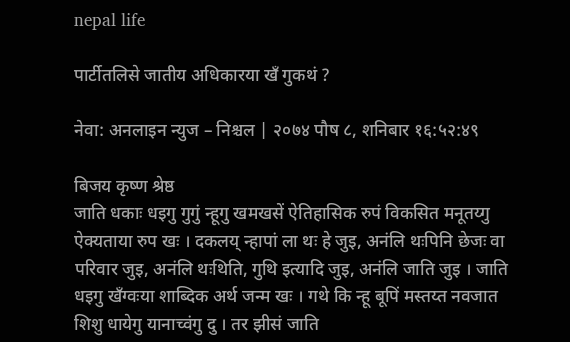nepal life

पार्टीतलिसे जातीय अधिकारया खँ गुकथं ?

नेवा: अनलाइन न्युज – निश्चल | २०७४ पौष ८, शनिबार १६:५२:४९

बिजय कृष्ण श्रेष्ठ
जाति धकाः धइगु गुगुं न्हूगु खमखसें ऐतिहासिक रुपं विकसित मनूतय्गु ऐक्यताया रुप खः । दकलय् न्हापां ला थः हे जुइ, अनंलि थःपिनि छेजः वा परिवार जुइ, अनंलि थःथिति, गुथि इत्यादि जुइ, अनंलि जाति जुइ । जाति धइगु खँग्वःया शाब्दिक अर्थ जन्म खः । गथे कि न्हू बूपिं मस्तय्त नवजात शिशु धायेगु यानाच्वंगु दु । तर झीसं जाति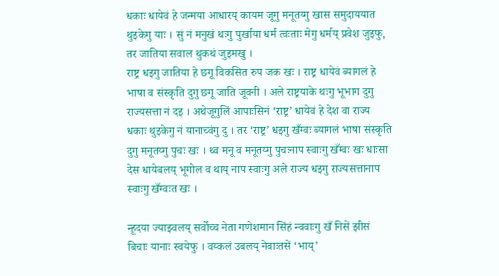धकाः धायेवं हे जन्मया आधारय् कायम जूगु मनूतय्गु खास समुदाययात थुइकेगु याः । सुं नं मनुखं थःगु पुर्खाया धर्म त्वःताः मेगु धर्मय् प्रवेश जुइफु, तर जातिया सवाल थुकथं जुइमखु ।
राष्ट्र धइगु जातिया हे छगू विकसित रुप जक खः । राष्ट्र धायेवं ब्यागलं हे भाषा व संस्कृति दुगु छगू जाति जूवनी । अले राष्ट्रयाके थःगु भूभाग दुगु राज्यसत्ता नं दइ । अथेजूगुलिं आपाःसिनं ‘राष्ट्र’ धायेवं हे देश वा राज्य धकाः थुइकेगु नं यानाच्वंगु दु । तर ‘राष्ट्र’ धइगु खँग्वः ब्यागलं भाषा संस्कृति दुगु मनूतय्गु पुचः खः । थ्व मनू व मनूतय्गु पुचःनाप स्वाःगु खँग्वः खः धाःसा देस धायेबलय् भूगोल व थाय् नाप स्वाःगु अले राज्य धइगु राज्यसत्तानाप स्वाःगु खँग्वःत खः ।

न्हूदया ज्याझ्वलय् सर्वोच्च नेता गणेशमान सिंहं न्ववाःगु खँ निसें झीसं बिचाः यानाः स्वयेफु । वय्कलं उबलय् नेवाःतसें ‘भाय्’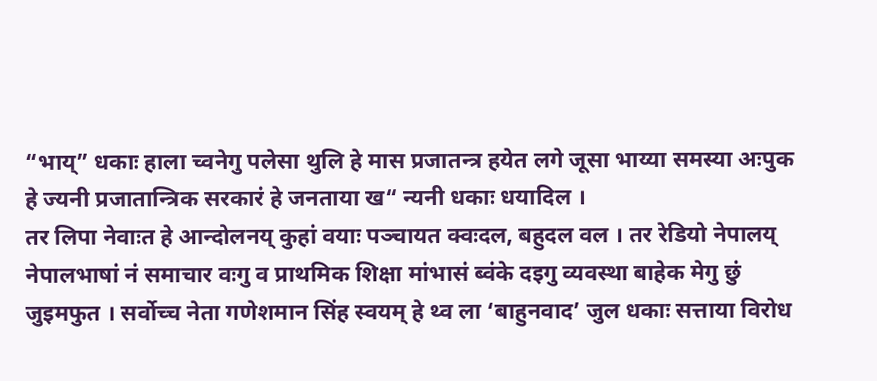“भाय्” धकाः हाला च्वनेगु पलेसा थुलि हे मास प्रजातन्त्र हयेत लगे जूसा भाय्या समस्या अःपुक हे ज्यनी प्रजातान्त्रिक सरकारं हे जनताया ख“ न्यनी धकाः धयादिल ।
तर लिपा नेवाःत हे आन्दोलनय् कुहां वयाः पञ्चायत क्वःदल, बहुदल वल । तर रेडियो नेपालय् नेपालभाषां नं समाचार वःगु व प्राथमिक शिक्षा मांभासं ब्वंके दइगु व्यवस्था बाहेक मेगु छुं जुइमफुत । सर्वोच्च नेता गणेशमान सिंह स्वयम् हे थ्व ला ‘बाहुनवाद’ जुल धकाः सत्ताया विरोध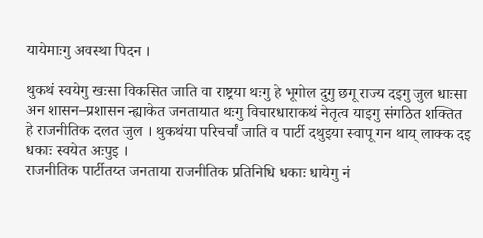यायेमाःगु अवस्था पिदन ।

थुकथं स्वयेगु खःसा विकसित जाति वा राष्ट्रया थःगु हे भूगोल दुगु छगू राज्य दइगु जुल धाःसा अन शासन–प्रशासन न्ह्याकेत जनतायात थःगु विचारधाराकथं नेतृत्व याइगु संगठित शक्तित हे राजनीतिक दलत जुल । थुकथंया परिचर्चां जाति व पार्टी दथुइया स्वापू गन थाय् लाक्क दइ धकाः स्वयेत अःपुइ ।
राजनीतिक पार्टीतय्त जनताया राजनीतिक प्रतिनिधि धकाः धायेगु नं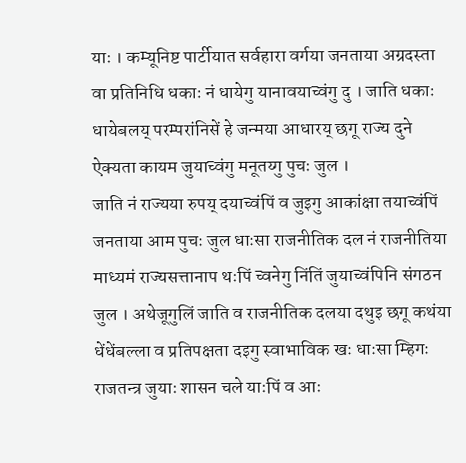याः । कम्यूनिष्ट पार्टीयात सर्वहारा वर्गया जनताया अग्रदस्ता वा प्रतिनिधि धकाः नं धायेगु यानावयाच्वंगु दु । जाति धकाः धायेबलय् परम्परांनिसें हे जन्मया आधारय् छगू राज्य दुने ऐक्यता कायम जुयाच्वंगु मनूतय्गु पुचः जुल ।
जाति नं राज्यया रुपय् दयाच्वंपिं व जुइगु आकांक्षा तयाच्वंपिं जनताया आम पुचः जुल धाःसा राजनीतिक दल नं राजनीतिया माध्यमं राज्यसत्तानाप थःपिं च्वनेगु निंतिं जुयाच्वंपिनि संगठन जुल । अथेजूगुलिं जाति व राजनीतिक दलया दथुइ छगू कथंया धेंधेंबल्ला व प्रतिपक्षता दइगु स्वाभाविक खः धाःसा म्हिगः राजतन्त्र जुयाः शासन चले याःपिं व आः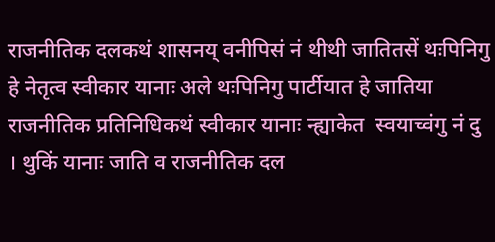राजनीतिक दलकथं शासनय् वनीपिसं नं थीथी जातितसें थःपिनिगु हे नेतृत्व स्वीकार यानाः अले थःपिनिगु पार्टीयात हे जातिया राजनीतिक प्रतिनिधिकथं स्वीकार यानाः न्ह्याकेत  स्वयाच्वंगु नं दु । थुकिं यानाः जाति व राजनीतिक दल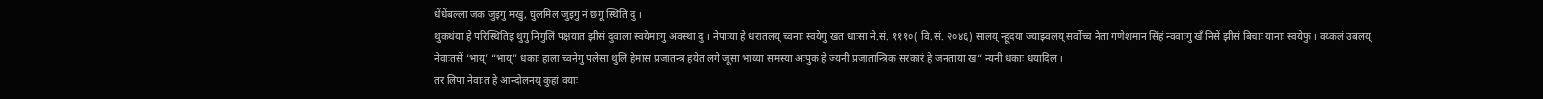धेंधेंबल्ला जक जुइगु मखु, घुलमिल जुइगु नं छगू स्थिति दु ।
थुकथंया हे परिस्थितिइ थुगु निगुलिं पक्षयात झीसं दुवाला स्वयेमाःगु अवस्था दु । नेपाःया हे धरातलय् च्वनाः स्वयेगु खत धाःसा ने.सं. १११०( वि.सं. २०४६) सालय् न्हूदया ज्याझ्वलय् सर्वोच्च नेता गणेशमान सिंहं न्ववाःगु खँ निसें झीसं बिचाः यानाः स्वयेफु । वय्कलं उबलय् नेवाःतसें ‘भाय्’ “भाय्” धकाः हाला च्वनेगु पलेसा थुलि हेमास प्रजातन्त्र हयेत लगे जूसा भाय्या समस्या अःपुक हे ज्यनी प्रजातान्त्रिक सरकारं हे जनताया ख“ न्यनी धकाः धयादिल ।
तर लिपा नेवाःत हे आन्दोलनय् कुहां वयाः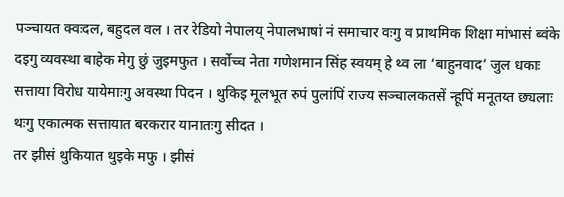पञ्चायत क्वःदल, बहुदल वल । तर रेडियो नेपालय् नेपालभाषां नं समाचार वःगु व प्राथमिक शिक्षा मांभासं ब्वंके दइगु व्यवस्था बाहेक मेगु छुं जुइमफुत । सर्वोच्च नेता गणेशमान सिंह स्वयम् हे थ्व ला ‘बाहुनवाद’ जुल धकाः सत्ताया विरोध यायेमाःगु अवस्था पिदन । थुकिइ मूलभूत रुपं पुलांपिं राज्य सञ्चालकतसें न्हूपिं मनूतय्त छ्यलाः थःगु एकात्मक सत्तायात बरकरार यानातःगु सीदत ।
तर झीसं थुकियात थुइके मफु । झीसं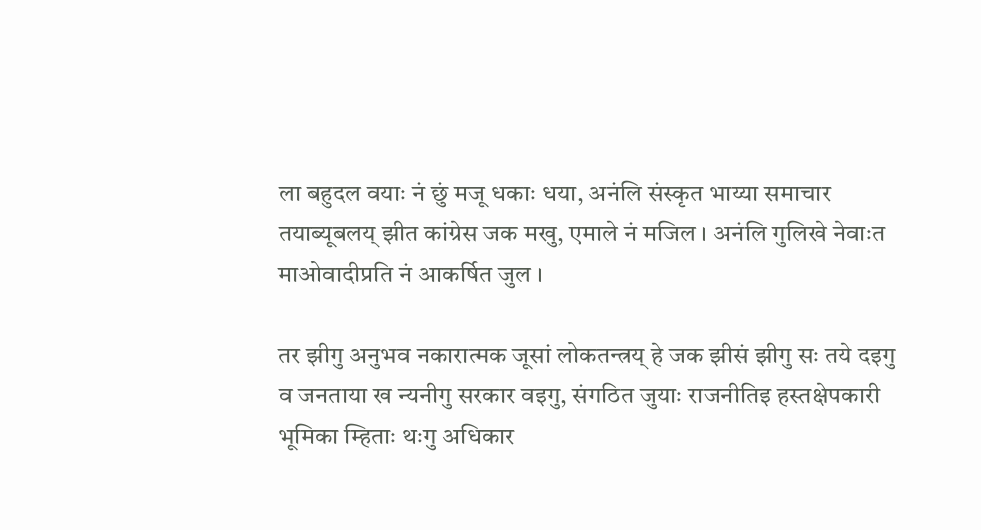ला बहुदल वयाः नं छुं मजू धकाः धया, अनंलि संस्कृत भाय्या समाचार तयाब्यूबलय् झीत कांग्रेस जक मखु, एमाले नं मजिल । अनंलि गुलिखे नेवाःत माओवादीप्रति नं आकर्षित जुल ।

तर झीगु अनुभव नकारात्मक जूसां लोकतन्त्रय् हे जक झीसं झीगु सः तये दइगु व जनताया ख न्यनीगु सरकार वइगु, संगठित जुयाः राजनीतिइ हस्तक्षेपकारी भूमिका म्हिताः थःगु अधिकार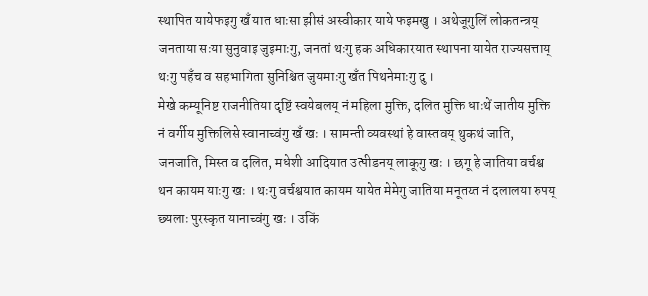स्थापित यायेफइगु खँ यात धाःसा झीसं अस्वीकार याये फइमखु । अथेजूगुलिं लोकतन्त्रय् जनताया सःया सुनुवाइ जुइमाःगु, जनतां थःगु हक अधिकारयात स्थापना यायेत राज्यसत्ताय् थःगु पहँच व सहभागिता सुनिश्चित जुयमाःगु खँत पिथनेमाःगु दु ।
मेखे कम्यूनिष्ट राजनीतिया दृष्टिं स्वयेबलय् नं महिला मुक्ति, दलित मुक्ति धाःथें जातीय मुक्ति नं वर्गीय मुक्तिलिसे स्वानाच्वंगु खँ खः । सामन्ती व्यवस्थां हे वास्तवय् थुकथं जाति, जनजाति, मिस्त व दलित, मधेशी आदियात उत्पीडनय् लाकूगु खः । छगू हे जातिया वर्चश्व थन कायम याःगु खः । थःगु वर्चश्वयात कायम यायेत मेमेगु जातिया मनूतय्त नं दलालया रुपय् छ्यलाः पुरस्कृत यानाच्वंगु खः । उकिं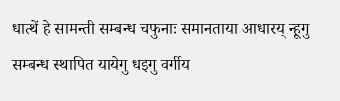धात्थें हे सामन्ती सम्बन्ध चफुनाः समानताया आधारय् न्हूगु सम्बन्ध स्थापित यायेगु धइगु वर्गीय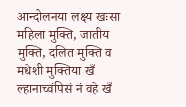आन्दोलनया लक्ष्य खःसा महिला मुक्ति, जातीय मुक्ति, दलित मुक्ति व मधेशी मुक्तिया खँ ल्हानाच्वंपिसं नं वहे खँ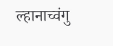ल्हानाच्वंगु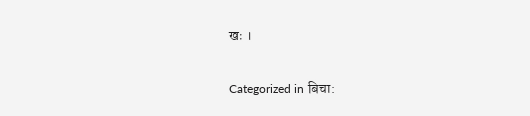खः ।

Categorized in बिचा: